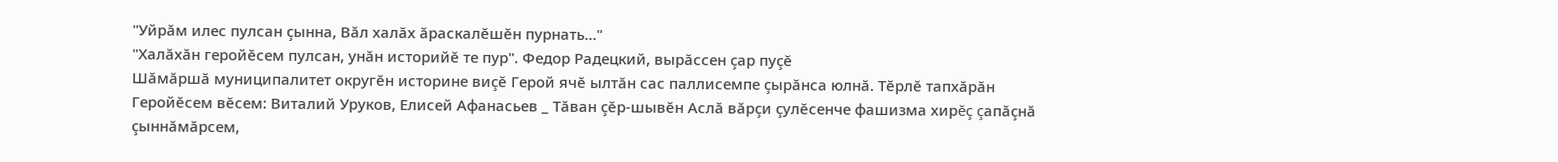"Уйрăм илес пулсан çынна, Вăл халăх ăраскалĕшĕн пурнать..."
"Халăхăн геройĕсем пулсан, унăн историйĕ те пур". Федор Радецкий, вырăссен çар пуçĕ
Шăмăршă муниципалитет округĕн историне виçĕ Герой ячĕ ылтăн сас паллисемпе çырăнса юлнă. Тĕрлĕ тапхăрăн Геройĕсем вĕсем: Виталий Уруков, Елисей Афанасьев _ Тăван çĕр-шывĕн Аслă вăрçи çулĕсенче фашизма хирĕç çапăçнă çыннăмăрсем,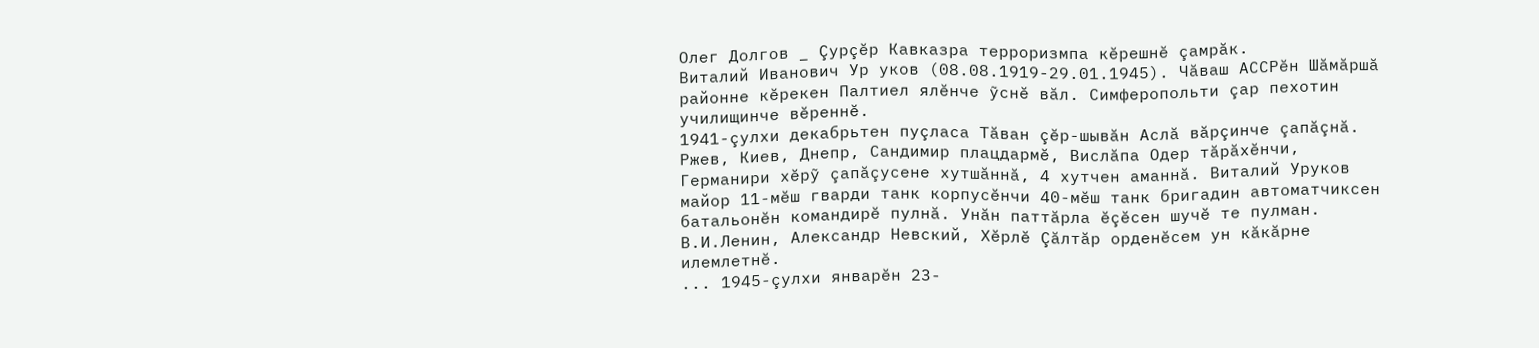Олег Долгов _ Çурçĕр Кавказра терроризмпа кĕрешнĕ çамрăк.
Виталий Иванович Ур уков (08.08.1919-29.01.1945). Чăваш АССРĕн Шăмăршă районне кĕрекен Палтиел ялĕнче ỹснĕ вăл. Симферопольти çар пехотин училищинче вĕреннĕ.
1941-çулхи декабрьтен пуçласа Тăван çĕр-шывăн Аслă вăрçинче çапăçнă. Ржев, Киев, Днепр, Сандимир плацдармĕ, Вислăпа Одер тăрăхĕнчи, Германири хĕрỹ çапăçусене хутшăннă, 4 хутчен аманнă. Виталий Уруков майор 11-мĕш гварди танк корпусĕнчи 40-мĕш танк бригадин автоматчиксен батальонĕн командирĕ пулнă. Унăн паттăрла ĕçĕсен шучĕ те пулман. В.И.Ленин, Александр Невский, Хĕрлĕ Çăлтăр орденĕсем ун кăкăрне илемлетнĕ.
... 1945-çулхи январĕн 23-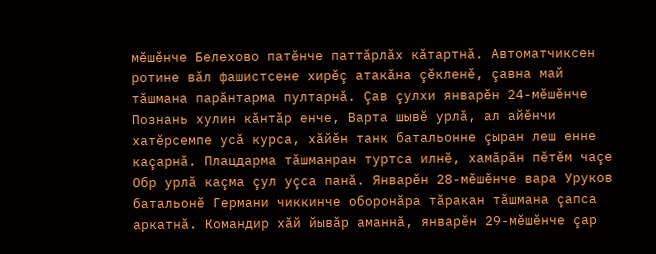мĕшĕнче Белехово патĕнче паттăрлăх кăтартнă. Автоматчиксен ротине вăл фашистсене хирĕç атакăна çĕкленĕ, çавна май тăшмана парăнтарма пултарнă. Çав çулхи январĕн 24-мĕшĕнче Познань хулин кăнтăр енче, Варта шывĕ урлă, ал айĕнчи хатĕрсемпе усă курса, хăйĕн танк батальонне çыран леш енне каçарнă. Плацдарма тăшманран туртса илнĕ, хамăрăн пĕтĕм чаçе Обр урлă каçма çул уçса панă. Январĕн 28-мĕшĕнче вара Уруков батальонĕ Германи чиккинче оборонăра тăракан тăшмана çапса аркатнă. Командир хăй йывăр аманнă, январĕн 29-мĕшĕнче çар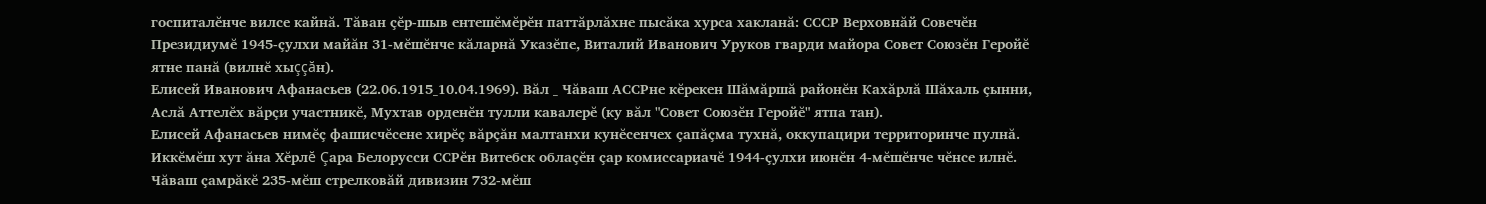госпиталĕнче вилсе кайнă. Тăван çĕр-шыв ентешĕмĕрĕн паттăрлăхне пысăка хурса хакланă: СССР Верховнăй Совечĕн Президиумĕ 1945-çулхи майăн 31-мĕшĕнче кăларнă Указĕпе, Виталий Иванович Уруков гварди майора Совет Союзĕн Геройĕ ятне панă (вилнĕ хыççăн).
Елисей Иванович Афанасьев (22.06.1915_10.04.1969). Вăл _ Чăваш АССРне кĕрекен Шăмăршă районĕн Кахăрлă Шăхаль çынни, Аслă Аттелĕх вăрçи участникĕ, Мухтав орденĕн тулли кавалерĕ (ку вăл "Совет Союзĕн Геройĕ" ятпа тан).
Елисей Афанасьев нимĕç фашисчĕсене хирĕç вăрçăн малтанхи кунĕсенчех çапăçма тухнă, оккупацири территоринче пулнă. Иккĕмĕш хут ăна Хĕрлĕ Çара Белорусси ССРĕн Витебск облаçĕн çар комиссариачĕ 1944-çулхи июнĕн 4-мĕшĕнче чĕнсе илнĕ. Чăваш çамрăкĕ 235-мĕш стрелковăй дивизин 732-мĕш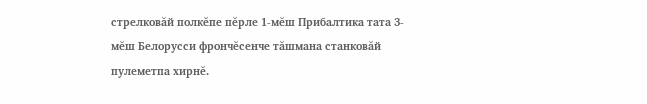стрелковăй полкĕпе пĕрле 1-мĕш Прибалтика тата 3-мĕш Белорусси фрончĕсенче тăшмана станковăй пулеметпа хирнĕ.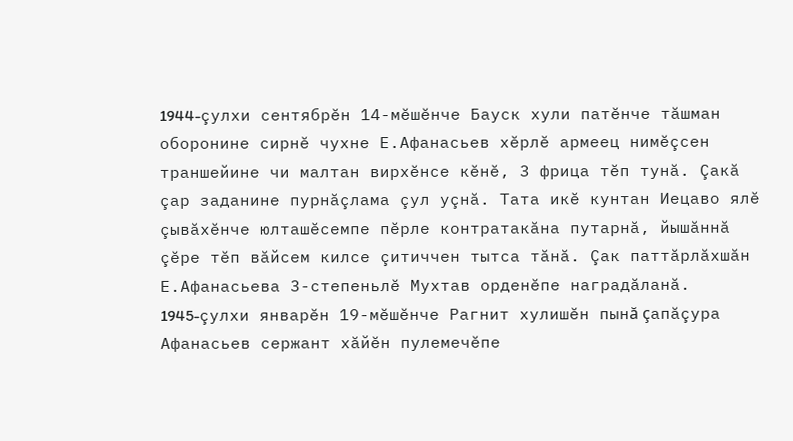1944-çулхи сентябрĕн 14-мĕшĕнче Бауск хули патĕнче тăшман оборонине сирнĕ чухне Е.Афанасьев хĕрлĕ армеец нимĕçсен траншейине чи малтан вирхĕнсе кĕнĕ, 3 фрица тĕп тунă. Çакă çар заданине пурнăçлама çул уçнă. Тата икĕ кунтан Иецаво ялĕ çывăхĕнче юлташĕсемпе пĕрле контратакăна путарнă, йышăннă çĕре тĕп вăйсем килсе çитиччен тытса тăнă. Çак паттăрлăхшăн Е.Афанасьева 3-степеньлĕ Мухтав орденĕпе наградăланă.
1945-çулхи январĕн 19-мĕшĕнче Рагнит хулишĕн пынă çапăçура Афанасьев сержант хăйĕн пулемечĕпе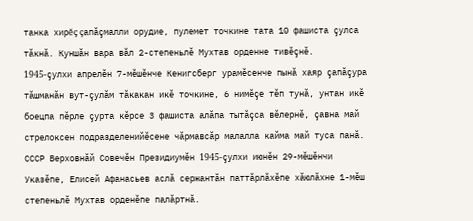танка хирĕç çапăçмалли орудие, пулемет точкине тата 10 фашиста çулса тăкнă. Куншăн вара вăл 2-степеньлĕ Мухтав орденне тивĕçнĕ.
1945-çулхи апрелĕн 7-мĕшĕнче Кенигсберг урамĕсенче пынă хаяр çапăçура тăшманăн вут-çулăм тăкакан икĕ точкине, 6 нимĕçе тĕп тунă, унтан икĕ боецпа пĕрле çурта кĕрсе 3 фашиста алăпа тытăçса вĕлернĕ, çавна май стрелоксен подразделенийĕсене чăрмавсăр малалла кайма май туса панă. СССР Верховнăй Совечĕн Президиумĕн 1945-çулхи июнĕн 29-мĕшĕнчи Указĕпе, Елисей Афанасьев аслă сержантăн паттăрлăхĕпе хăюлăхне 1-мĕш степеньлĕ Мухтав орденĕпе палăртнă.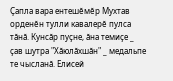Çапла вара ентешĕмĕр Мухтав орденĕн тулли кавалерĕ пулса тăнă. Кунсăр пуçне, ăна темиçе _ çав шутра "Хăюлăхшăн" _ медальпе те чысланă. Елисей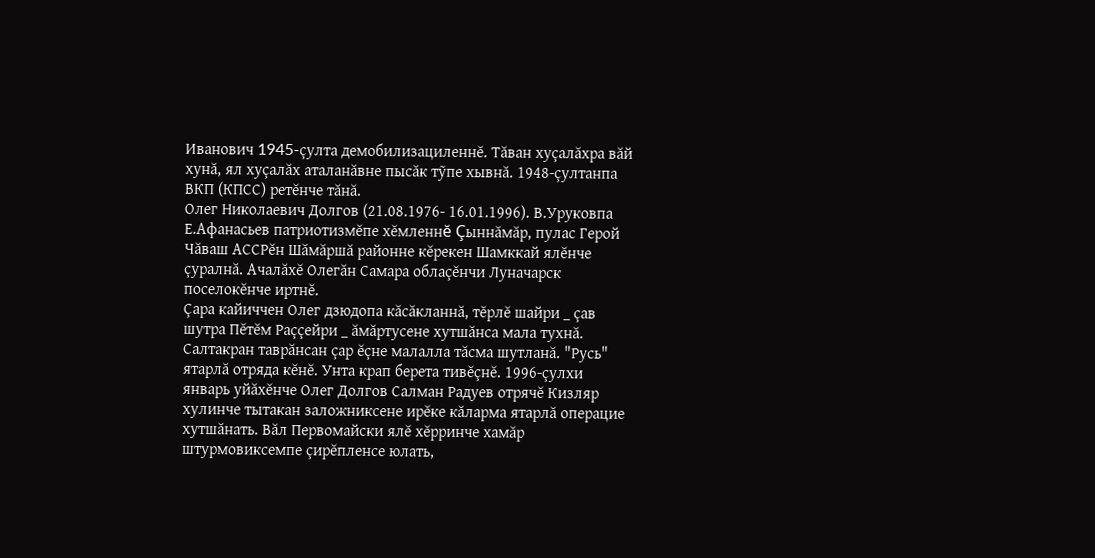Иванович 1945-çулта демобилизациленнĕ. Тăван хуçалăхра вăй хунă, ял хуçалăх аталанăвне пысăк тỹпе хывнă. 1948-çултанпа ВКП (КПСС) ретĕнче тăнă.
Олег Николаевич Долгов (21.08.1976- 16.01.1996). В.Уруковпа Е.Афанасьев патриотизмĕпе хĕмленнĕ Çыннăмăр, пулас Герой Чăваш АССРĕн Шăмăршă районне кĕрекен Шамккай ялĕнче çуралнă. Ачалăхĕ Олегăн Самара облаçĕнчи Луначарск поселокĕнче иртнĕ.
Çара кайиччен Олег дзюдопа кăсăкланнă, тĕрлĕ шайри _ çав шутра Пĕтĕм Раççейри _ ăмăртусене хутшăнса мала тухнă. Салтакран таврăнсан çар ĕçне малалла тăсма шутланă. "Русь" ятарлă отряда кĕнĕ. Унта крап берета тивĕçнĕ. 1996-çулхи январь уйăхĕнче Олег Долгов Салман Радуев отрячĕ Кизляр хулинче тытакан заложниксене ирĕке кăларма ятарлă операцие хутшăнать. Вăл Первомайски ялĕ хĕрринче хамăр штурмовиксемпе çирĕпленсе юлать,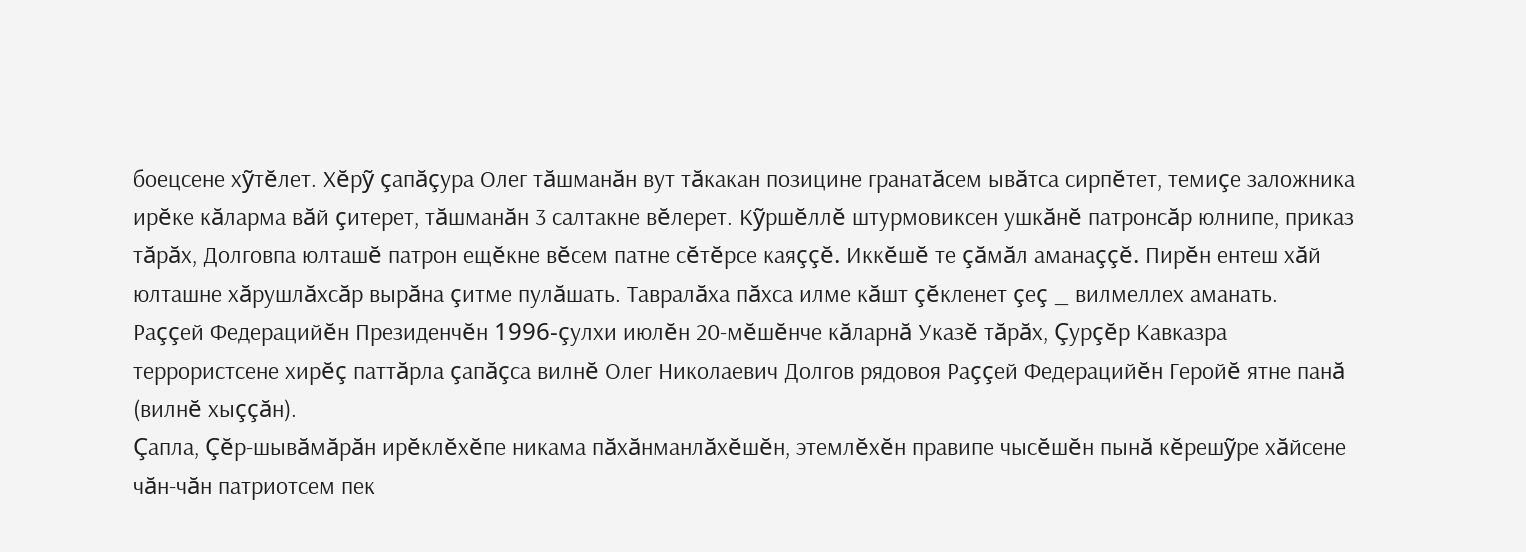боецсене хỹтĕлет. Хĕрỹ çапăçура Олег тăшманăн вут тăкакан позицине гранатăсем ывăтса сирпĕтет, темиçе заложника ирĕке кăларма вăй çитерет, тăшманăн 3 салтакне вĕлерет. Кỹршĕллĕ штурмовиксен ушкăнĕ патронсăр юлнипе, приказ тăрăх, Долговпа юлташĕ патрон ещĕкне вĕсем патне сĕтĕрсе каяççĕ. Иккĕшĕ те çăмăл аманаççĕ. Пирĕн ентеш хăй юлташне хăрушлăхсăр вырăна çитме пулăшать. Тавралăха пăхса илме кăшт çĕкленет çеç _ вилмеллех аманать.
Раççей Федерацийĕн Президенчĕн 1996-çулхи июлĕн 20-мĕшĕнче кăларнă Указĕ тăрăх, Çурçĕр Кавказра террористсене хирĕç паттăрла çапăçса вилнĕ Олег Николаевич Долгов рядовоя Раççей Федерацийĕн Геройĕ ятне панă (вилнĕ хыççăн).
Çапла, Çĕр-шывăмăрăн ирĕклĕхĕпе никама пăхăнманлăхĕшĕн, этемлĕхĕн правипе чысĕшĕн пынă кĕрешỹре хăйсене чăн-чăн патриотсем пек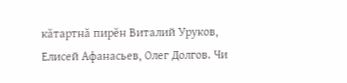кăтартнă пирĕн Виталий Уруков, Елисей Афанасьев, Олег Долгов. Чи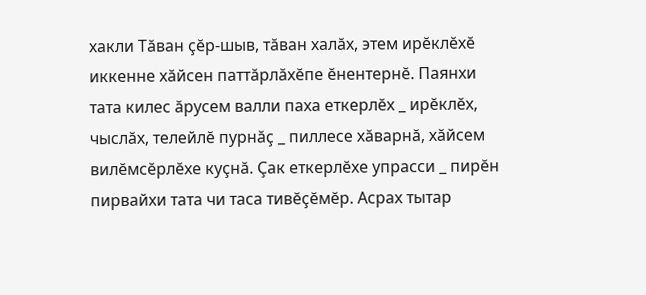хакли Тăван çĕр-шыв, тăван халăх, этем ирĕклĕхĕ иккенне хăйсен паттăрлăхĕпе ĕнентернĕ. Паянхи тата килес ăрусем валли паха еткерлĕх _ ирĕклĕх, чыслăх, телейлĕ пурнăç _ пиллесе хăварнă, хăйсем вилĕмсĕрлĕхе куçнă. Çак еткерлĕхе упрасси _ пирĕн пирвайхи тата чи таса тивĕçĕмĕр. Асрах тытар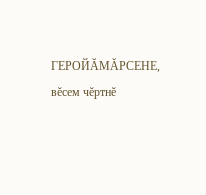ГЕРОЙĂМĂРСЕНЕ, вĕсем чĕртнĕ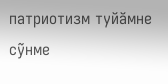патриотизм туйăмне сỹнме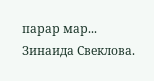парар мар...
Зинаида Свеклова.